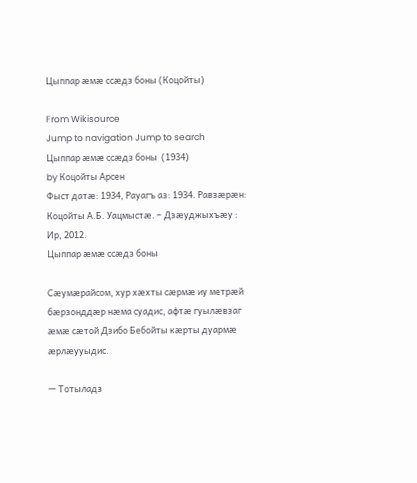Цыппар æмæ ссæдз боны (Коцойты)

From Wikisource
Jump to navigation Jump to search
Цыппар æмæ ссæдз боны  (1934)
by Коцойты Арсен
Фыст датæ: 1934, Рауагъ аз: 1934. Равзæрæн: Коцойты А.Б. Уацмыстæ. – Дзæуджыхъæу : Ир, 2012.
Цыппар æмæ ссæдз боны

Сæумæрайсом, хур хæхты сæрмæ иу метрæй бæрзонддæр нæма суадис, афтæ гуылæвзаг æмæ сæтой Дзибо Бебойты кæрты дуармæ æрлæууыдис.

— Тотыладз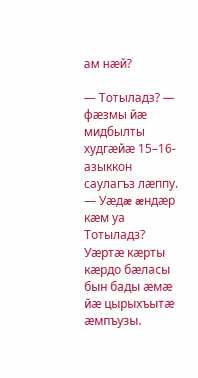ам нæй?

— Тотыладз? — фæзмы йæ мидбылты худгæйæ 15–16-азыккон саулагъз лæппу. — Уæдæ æндæр кæм уа Тотыладз? Уæртæ кæрты кæрдо бæласы бын бады æмæ йæ цырыхъытæ æмпъузы.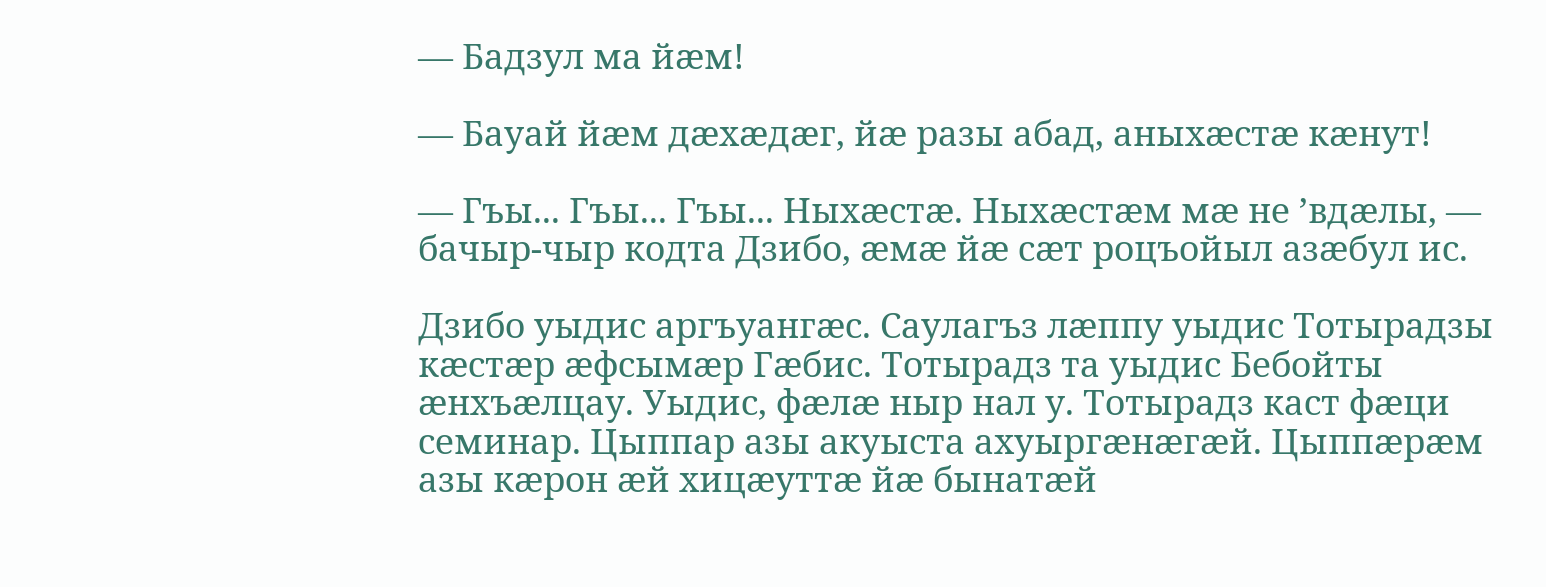— Бадзул ма йæм!

— Бауай йæм дæхæдæг, йæ разы абад, аныхæстæ кæнут!

— Гъы... Гъы... Гъы... Ныхæстæ. Ныхæстæм мæ не ’вдæлы, — бачыр-чыр кодта Дзибо, æмæ йæ сæт роцъойыл азæбул ис.

Дзибо уыдис аргъуангæс. Саулагъз лæппу уыдис Тотырадзы кæстæр æфсымæр Гæбис. Тотырадз та уыдис Бебойты æнхъæлцау. Уыдис, фæлæ ныр нал у. Тотырадз каст фæци семинар. Цыппар азы акуыста ахуыргæнæгæй. Цыппæрæм азы кæрон æй хицæуттæ йæ бынатæй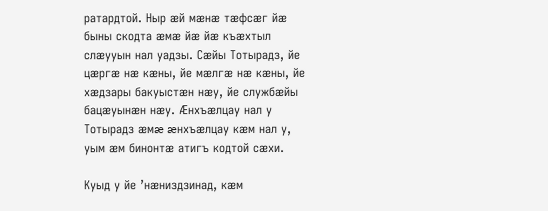ратардтой. Ныр æй мæнæ тæфсæг йæ быны скодта æмæ йæ йæ къæхтыл слæууын нал уадзы. Сæйы Тотырадз, йе цæргæ нæ кæны, йе мæлгæ нæ кæны, йе хæдзары бакуыстæн нæу, йе службæйы бацæуынæн нæу. Æнхъæлцау нал у Тотырадз æмæ æнхъæлцау кæм нал у, уым æм бинонтæ атигъ кодтой сæхи.

Куыд у йе ’нæниздзинад, кæм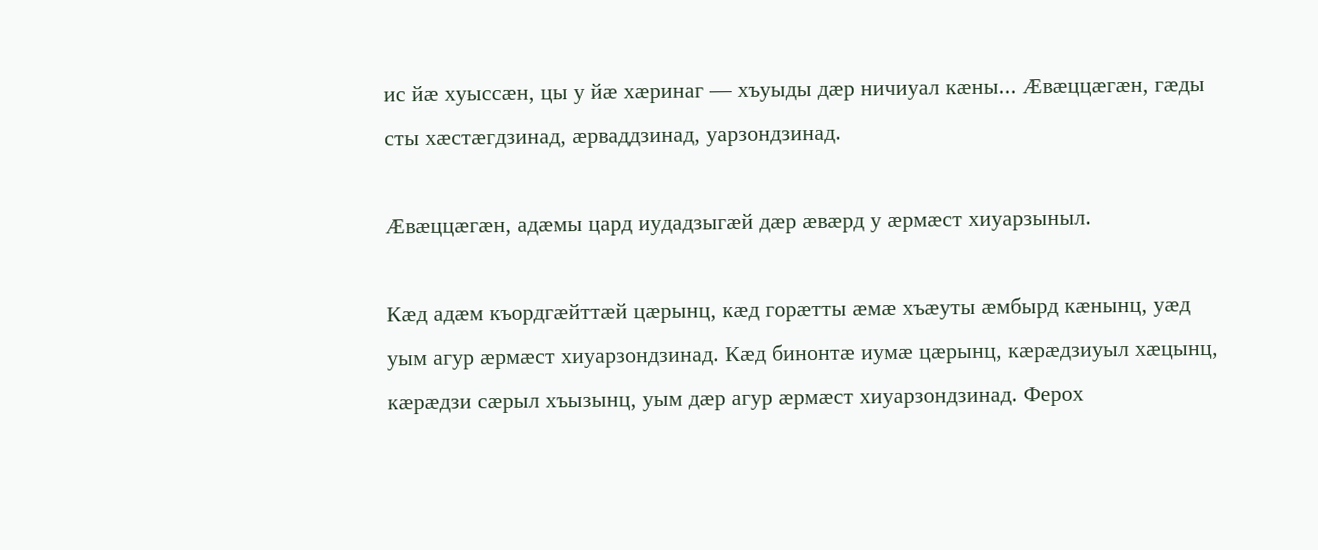ис йæ хуыссæн, цы у йæ хæринаг — хъуыды дæр ничиуал кæны... Æвæццæгæн, гæды сты хæстæгдзинад, æрваддзинад, уарзондзинад.

Æвæццæгæн, адæмы цард иудадзыгæй дæр æвæрд у æрмæст хиуарзыныл.

Кæд адæм къордгæйттæй цæрынц, кæд горæтты æмæ хъæуты æмбырд кæнынц, уæд уым агур æрмæст хиуарзондзинад. Кæд бинонтæ иумæ цæрынц, кæрæдзиуыл хæцынц, кæрæдзи сæрыл хъызынц, уым дæр агур æрмæст хиуарзондзинад. Ферох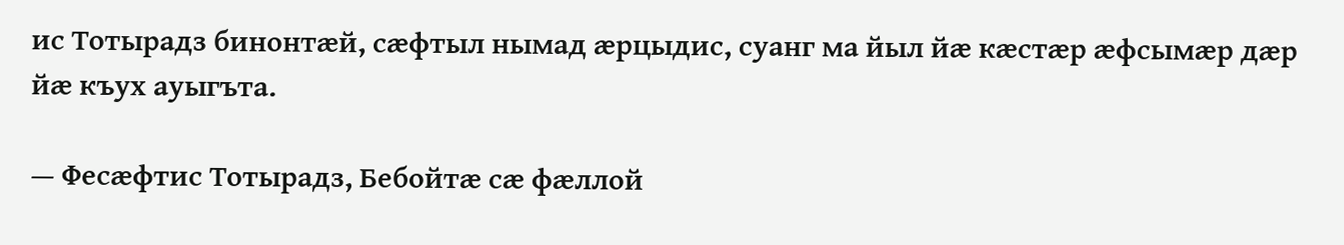ис Тотырадз бинонтæй, сæфтыл нымад æрцыдис, суанг ма йыл йæ кæстæр æфсымæр дæр йæ къух ауыгъта.

— Фесæфтис Тотырадз, Бебойтæ сæ фæллой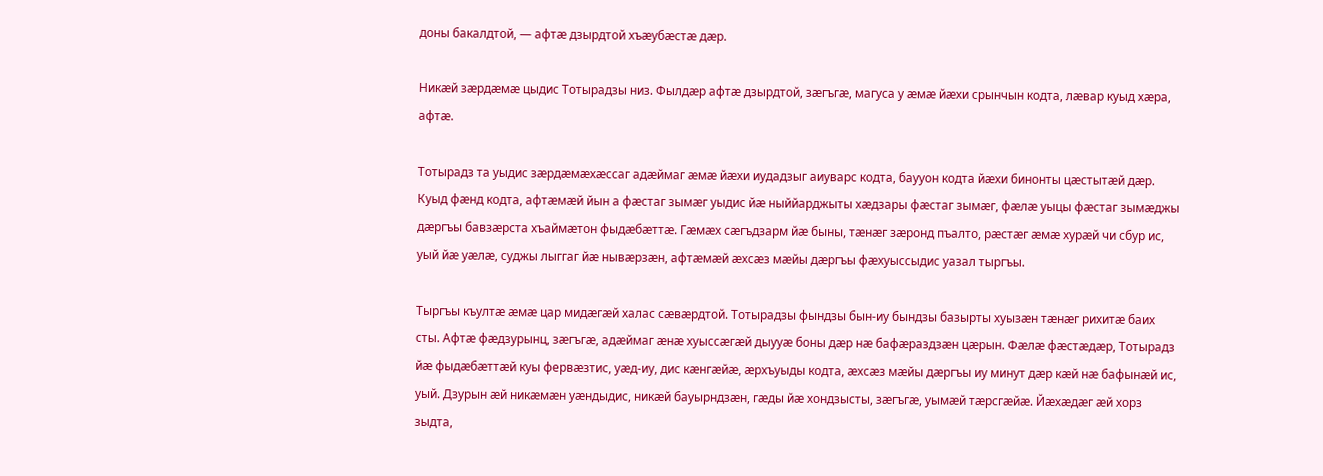доны бакалдтой, — афтæ дзырдтой хъæубæстæ дæр.

Никæй зæрдæмæ цыдис Тотырадзы низ. Фылдæр афтæ дзырдтой, зæгъгæ, магуса у æмæ йæхи срынчын кодта, лæвар куыд хæра, афтæ.

Тотырадз та уыдис зæрдæмæхæссаг адæймаг æмæ йæхи иудадзыг аиуварс кодта, баууон кодта йæхи бинонты цæстытæй дæр. Куыд фæнд кодта, афтæмæй йын а фæстаг зымæг уыдис йæ ныййарджыты хæдзары фæстаг зымæг, фæлæ уыцы фæстаг зымæджы дæргъы бавзæрста хъаймæтон фыдæбæттæ. Гæмæх сæгъдзарм йæ быны, тæнæг зæронд пъалто, рæстæг æмæ хурæй чи сбур ис, уый йæ уæлæ, суджы лыггаг йæ нывæрзæн, афтæмæй æхсæз мæйы дæргъы фæхуыссыдис уазал тыргъы.

Тыргъы къултæ æмæ цар мидæгæй халас сæвæрдтой. Тотырадзы фындзы бын-иу бындзы базырты хуызæн тæнæг рихитæ баих сты. Афтæ фæдзурынц, зæгъгæ, адæймаг æнæ хуыссæгæй дыууæ боны дæр нæ бафæраздзæн цæрын. Фæлæ фæстæдæр, Тотырадз йæ фыдæбæттæй куы фервæзтис, уæд-иу, дис кæнгæйæ, æрхъуыды кодта, æхсæз мæйы дæргъы иу минут дæр кæй нæ бафынæй ис, уый. Дзурын æй никæмæн уæндыдис, никæй бауырндзæн, гæды йæ хондзысты, зæгъгæ, уымæй тæрсгæйæ. Йæхæдæг æй хорз зыдта,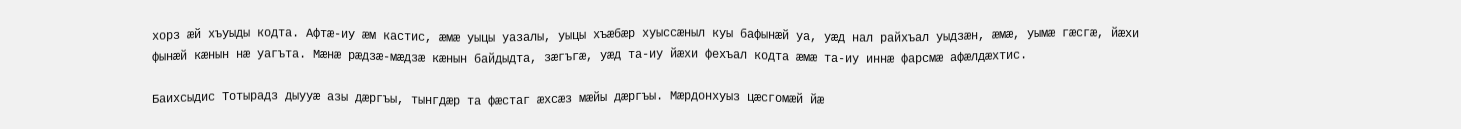хорз æй хъуыды кодта. Афтæ-иу æм кастис, æмæ уыцы уазалы, уыцы хъæбæр хуыссæныл куы бафынæй уа, уæд нал райхъал уыдзæн, æмæ, уымæ гæсгæ, йæхи фынæй кæнын нæ уагъта. Мæнæ рæдзæ-мæдзæ кæнын байдыдта, зæгъгæ, уæд та-иу йæхи фехъал кодта æмæ та-иу иннæ фарсмæ афæлдæхтис.

Баихсыдис Тотырадз дыууæ азы дæргъы, тынгдæр та фæстаг æхсæз мæйы дæргъы. Мæрдонхуыз цæсгомæй йæ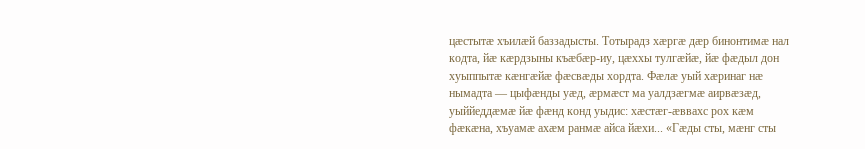цæстытæ хъилæй баззадысты. Тотырадз хæргæ дæр бинонтимæ нал кодта, йæ кæрдзыны къæбæр-иу, цæххы тулгæйæ, йæ фæдыл дон хуыппытæ кæнгæйæ фæсвæды хордта. Фæлæ уый хæринаг нæ нымадта — цыфæнды уæд, æрмæст ма уалдзæгмæ аирвæзæд, уыййеддæмæ йæ фæнд конд уыдис: хæстæг-æввахс рох кæм фæкæна, хъуамæ ахæм ранмæ айса йæхи... «Гæды сты, мæнг сты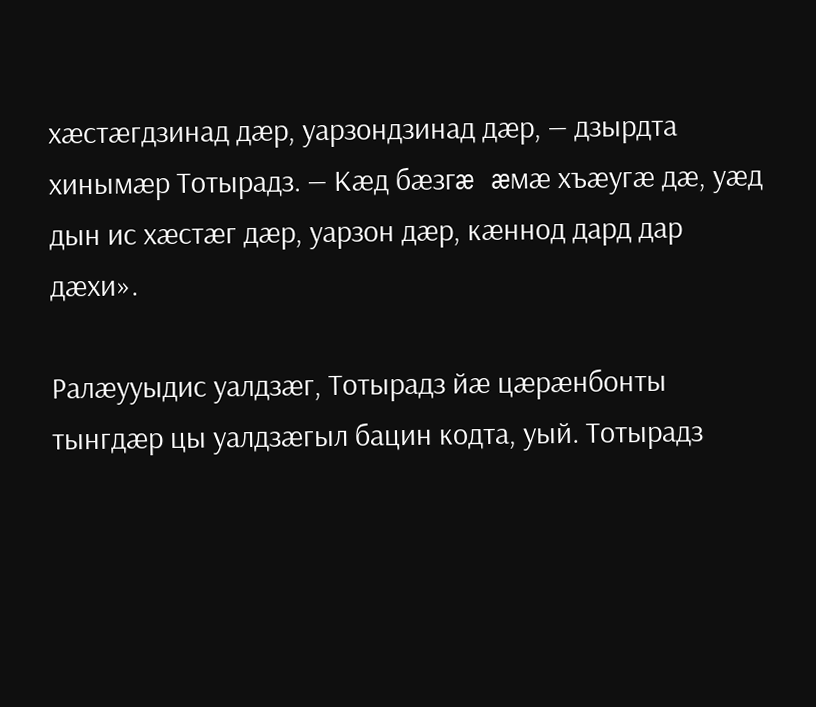хæстæгдзинад дæр, уарзондзинад дæр, — дзырдта хинымæр Тотырадз. — Кæд бæзгæ æмæ хъæугæ дæ, уæд дын ис хæстæг дæр, уарзон дæр, кæннод дард дар дæхи».

Ралæууыдис уалдзæг, Тотырадз йæ цæрæнбонты тынгдæр цы уалдзæгыл бацин кодта, уый. Тотырадз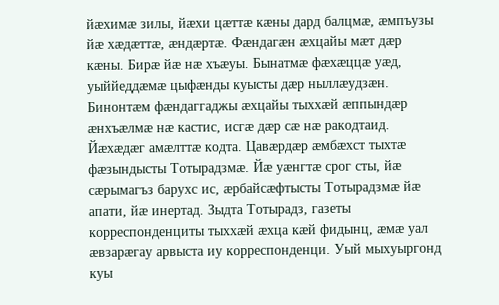йæхимæ зилы, йæхи цæттæ кæны дард балцмæ, æмпъузы йæ хæдæттæ, æндæртæ. Фæндагæн æхцайы мæт дæр кæны. Бирæ йæ нæ хъæуы. Бынатмæ фæхæццæ уæд, уыййеддæмæ цыфæнды куысты дæр ныллæудзæн. Бинонтæм фæндаггаджы æхцайы тыххæй æппындæр æнхъæлмæ нæ кастис, исгæ дæр сæ нæ ракодтаид. Йæхæдæг амæлттæ кодта. Цавæрдæр æмбæхст тыхтæ фæзындысты Тотырадзмæ. Йæ уæнгтæ срог сты, йæ сæрымагъз барухс ис, æрбайсæфтысты Тотырадзмæ йæ апати, йæ инертад. Зыдта Тотырадз, газеты корреспонденциты тыххæй æхца кæй фидынц, æмæ уал æвзарæгау арвыста иу корреспонденци. Уый мыхуыргонд куы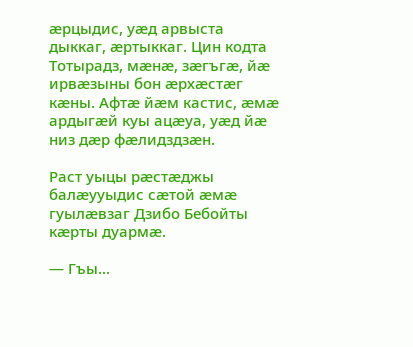æрцыдис, уæд арвыста дыккаг, æртыккаг. Цин кодта Тотырадз, мæнæ, зæгъгæ, йæ ирвæзыны бон æрхæстæг кæны. Афтæ йæм кастис, æмæ ардыгæй куы ацæуа, уæд йæ низ дæр фæлидздзæн.

Раст уыцы рæстæджы балæууыдис сæтой æмæ гуылæвзаг Дзибо Бебойты кæрты дуармæ.

— Гъы...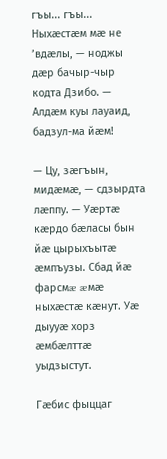гъы... гъы... Ныхæстæм мæ не ’вдæлы, — ноджы дæр бачыр-чыр кодта Дзибо. — Алдæм куы лауаид, бадзул-ма йæм!

— Цу, зæгъын, мидæмæ, — сдзырдта лæппу. — Уæртæ кæрдо бæласы бын йæ цырыхъытæ æмпъузы. Сбад йæ фарсмæ æмæ ныхæстæ кæнут. Уæ дыууæ хорз æмбæлттæ уыдзыстут.

Гæбис фыццаг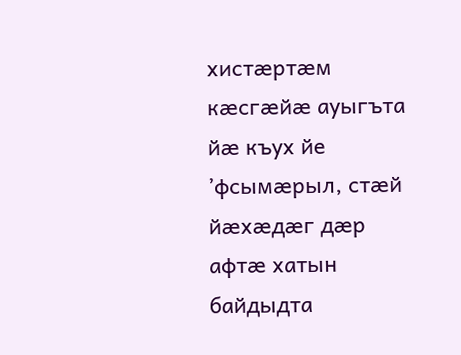хистæртæм кæсгæйæ ауыгъта йæ къух йе ’фсымæрыл, стæй йæхæдæг дæр афтæ хатын байдыдта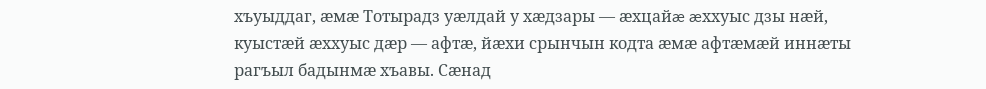хъуыддаг, æмæ Тотырадз уæлдай у хæдзары — æхцайæ æххуыс дзы нæй, куыстæй æххуыс дæр — афтæ, йæхи срынчын кодта æмæ афтæмæй иннæты рагъыл бадынмæ хъавы. Сæнад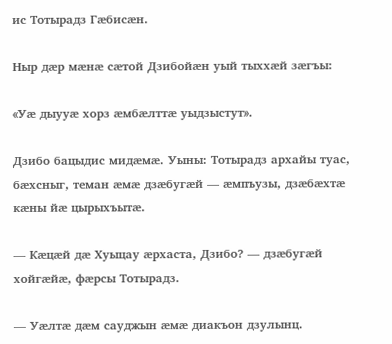ис Тотырадз Гæбисæн.

Ныр дæр мæнæ сæтой Дзибойæн уый тыххæй зæгъы:

«Уæ дыууæ хорз æмбæлттæ уыдзыстут».

Дзибо бацыдис мидæмæ. Уыны: Тотырадз архайы туас, бæхсныг, теман æмæ дзæбугæй — æмпъузы, дзæбæхтæ кæны йæ цырыхъытæ.

— Кæцæй дæ Хуыцау æрхаста, Дзибо? — дзæбугæй хойгæйæ, фæрсы Тотырадз.

— Уæлтæ дæм сауджын æмæ диакъон дзулынц.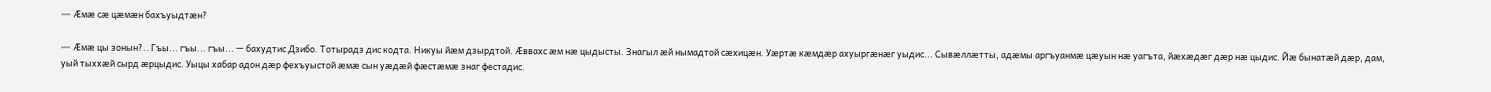— Æмæ сæ цæмæн бахъуыдтæн?

— Æмæ цы зонын?.. Гъы... гъы... гъы... — бахудтис Дзибо. Тотырадз дис кодта. Никуы йæм дзырдтой. Æввахс æм нæ цыдысты. Знагыл æй нымадтой сæхицæн. Уæртæ кæмдæр ахуыргæнæг уыдис... Сывæллæтты, адæмы аргъуанмæ цæуын нæ уагъта, йæхæдæг дæр нæ цыдис. Йæ бынатæй дæр, дам, уый тыххæй сырд æрцыдис. Уыцы хабар адон дæр фехъуыстой æмæ сын уæдæй фæстæмæ знаг фестадис.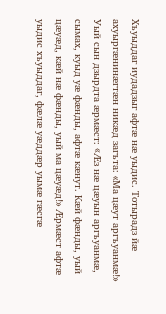Хъуыддаг иудадзыг афтæ нæ уыдис. Тотырадз йæ ахуыргæнинæгтæн никæд загъта: «Ма цæут аргъуанмæ!» Уый сын дзырдта æрмæст: «Æз нæ цæуын аргъуанмæ, сымах, куыд уæ фæнды, афтæ кæнут. Кæй фæнды, уый цæуæд, кæй нæ фæнды, уый ма цæуæд!» Æрмæст афтæ уыдис хъуыддаг, фæлæ уæддæр уымæ гæсгæ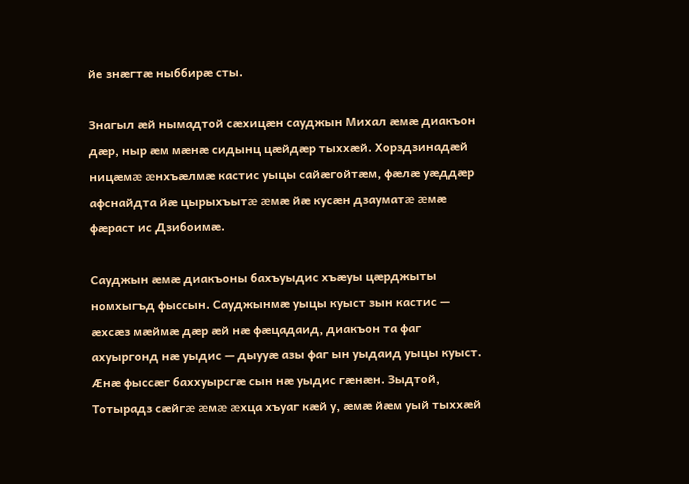йе знæгтæ ныббирæ сты.

Знагыл æй нымадтой сæхицæн сауджын Михал æмæ диакъон дæр, ныр æм мæнæ сидынц цæйдæр тыххæй. Хорздзинадæй ницæмæ æнхъæлмæ кастис уыцы сайæгойтæм, фæлæ уæддæр афснайдта йæ цырыхъытæ æмæ йæ кусæн дзауматæ æмæ фæраст ис Дзибоимæ.

Сауджын æмæ диакъоны бахъуыдис хъæуы цæрджыты номхыгъд фыссын. Сауджынмæ уыцы куыст зын кастис — æхсæз мæймæ дæр æй нæ фæцадаид, диакъон та фаг ахуыргонд нæ уыдис — дыууæ азы фаг ын уыдаид уыцы куыст. Æнæ фыссæг баххуырсгæ сын нæ уыдис гæнæн. Зыдтой, Тотырадз сæйгæ æмæ æхца хъуаг кæй у, æмæ йæм уый тыххæй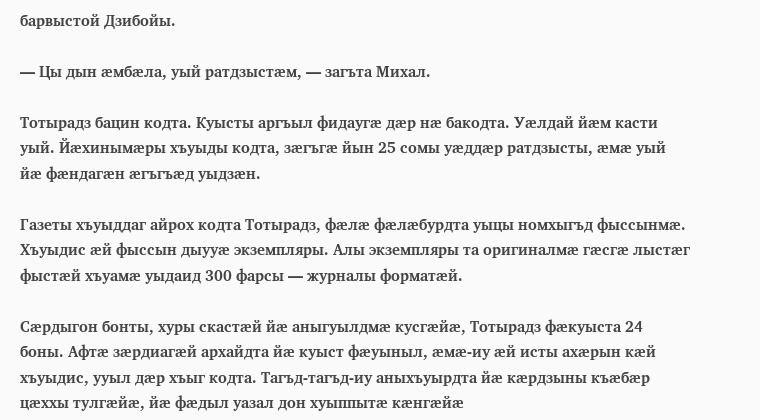барвыстой Дзибойы.

— Цы дын æмбæла, уый ратдзыстæм, — загъта Михал.

Тотырадз бацин кодта. Куысты аргъыл фидаугæ дæр нæ бакодта. Уæлдай йæм касти уый. Йæхинымæры хъуыды кодта, зæгъгæ йын 25 сомы уæддæр ратдзысты, æмæ уый йæ фæндагæн æгъгъæд уыдзæн.

Газеты хъуыддаг айрох кодта Тотырадз, фæлæ фæлæбурдта уыцы номхыгъд фыссынмæ. Хъуыдис æй фыссын дыууæ экземпляры. Алы экземпляры та оригиналмæ гæсгæ лыстæг фыстæй хъуамæ уыдаид 300 фарсы — журналы форматæй.

Сæрдыгон бонты, хуры скастæй йæ аныгуылдмæ кусгæйæ, Тотырадз фæкуыста 24 боны. Афтæ зæрдиагæй архайдта йæ куыст фæуыныл, æмæ-иу æй исты ахæрын кæй хъуыдис, ууыл дæр хъыг кодта. Тагъд-тагъд-иу аныхъуырдта йæ кæрдзыны къæбæр цæххы тулгæйæ, йæ фæдыл уазал дон хуыппытæ кæнгæйæ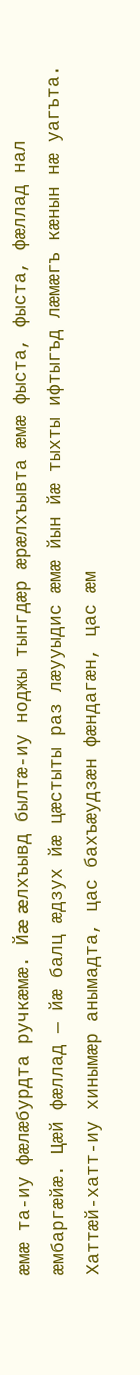æмæ та-иу фæлæбурдта ручкæмæ. Йæ æлхъывд былтæ-иу ноджы тынгдæр æрæлхъывта æмæ фыста, фыста, фæллад нал æмбаргæйæ. Цæй фæллад — йæ балц æдзух йæ цæстыты раз лæууыдис æмæ йын йæ тыхты ифтыгъд лæмæгъ кæнын нæ уагъта. Хаттæй-хатт-иу хинымæр анымадта, цас бахъæудзæн фæндагæн, цас æм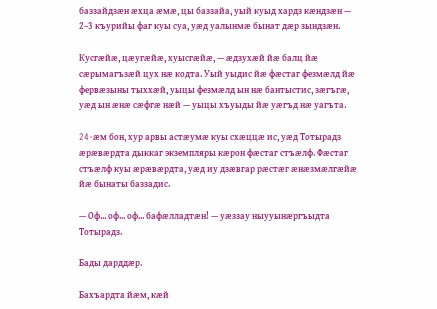баззайдзæн æхца æмæ, цы баззайа, уый куыд хардз кæндзæн — 2–3 къурийы фаг куы суа, уæд уалынмæ бынат дæр зындзæн.

Кусгæйæ, цæугæйæ, хуысгæйæ, — æдзухæй йæ балц йæ сæрымагъзæй цух нæ кодта. Уый уыдис йæ фæстаг фезмæлд йæ фервæзыны тыххæй, уыцы фезмæлд ын нæ бантыстис, зæгъгæ, уæд ын æнæ сæфгæ нæй — уыцы хъуыды йæ уæгъд нæ уагъта.

24-æм бон, хур арвы астæумæ куы схæццæ ис, уæд Тотырадз æрæвæрдта дыккаг экземпляры кæрон фæстаг стъæлф. Фæстаг стъæлф куы æрæвæрдта, уæд иу дзæвгар рæстæг æнæзмæлгæйæ йæ бынаты баззадис.

— Оф... оф... оф... бафæлладтæн! — уæззау ныууынæргъыдта Тотырадз.

Бады дарддæр.

Бахъардта йæм, кæй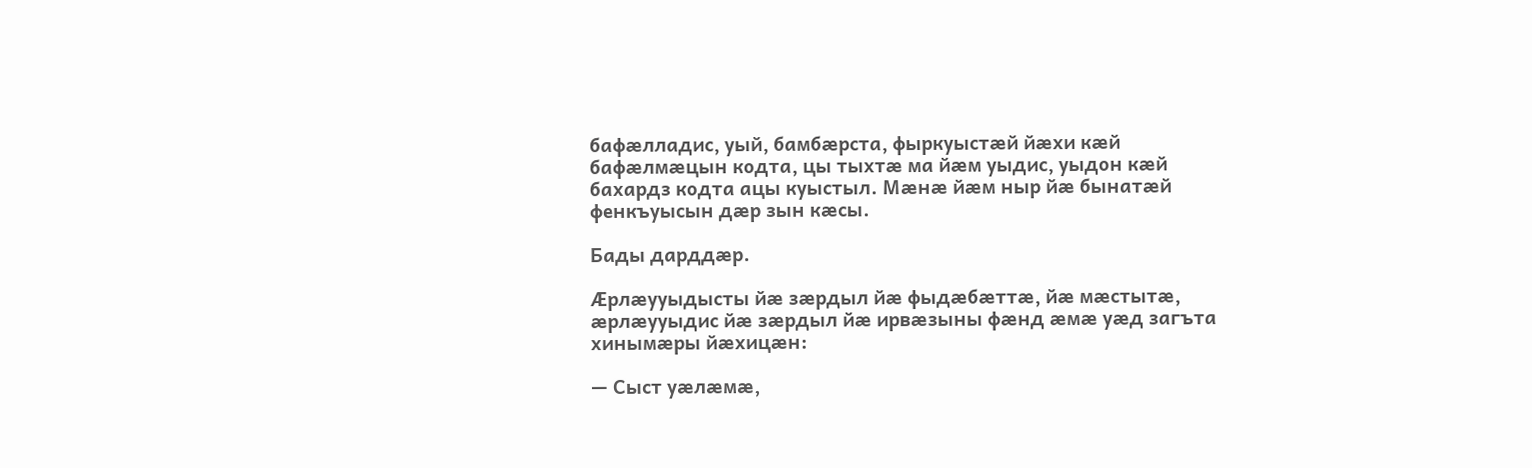бафæлладис, уый, бамбæрста, фыркуыстæй йæхи кæй бафæлмæцын кодта, цы тыхтæ ма йæм уыдис, уыдон кæй бахардз кодта ацы куыстыл. Мæнæ йæм ныр йæ бынатæй фенкъуысын дæр зын кæсы.

Бады дарддæр.

Æрлæууыдысты йæ зæрдыл йæ фыдæбæттæ, йæ мæстытæ, æрлæууыдис йæ зæрдыл йæ ирвæзыны фæнд æмæ уæд загъта хинымæры йæхицæн:

— Сыст уæлæмæ,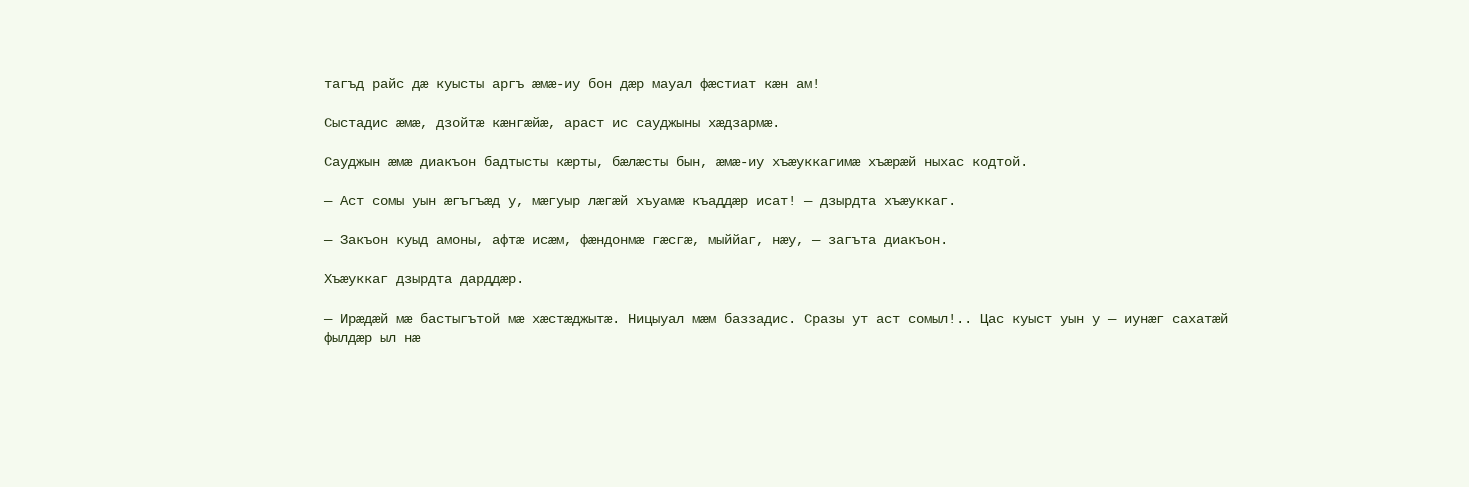тагъд райс дæ куысты аргъ æмæ-иу бон дæр мауал фæстиат кæн ам!

Сыстадис æмæ, дзойтæ кæнгæйæ, араст ис сауджыны хæдзармæ.

Сауджын æмæ диакъон бадтысты кæрты, бæлæсты бын, æмæ-иу хъæуккагимæ хъæрæй ныхас кодтой.

— Аст сомы уын æгъгъæд у, мæгуыр лæгæй хъуамæ къаддæр исат! — дзырдта хъæуккаг.

— Закъон куыд амоны, афтæ исæм, фæндонмæ гæсгæ, мыййаг, нæу, — загъта диакъон.

Хъæуккаг дзырдта дарддæр.

— Ирæдæй мæ бастыгътой мæ хæстæджытæ. Ницыуал мæм баззадис. Сразы ут аст сомыл!.. Цас куыст уын у — иунæг сахатæй фылдæр ыл нæ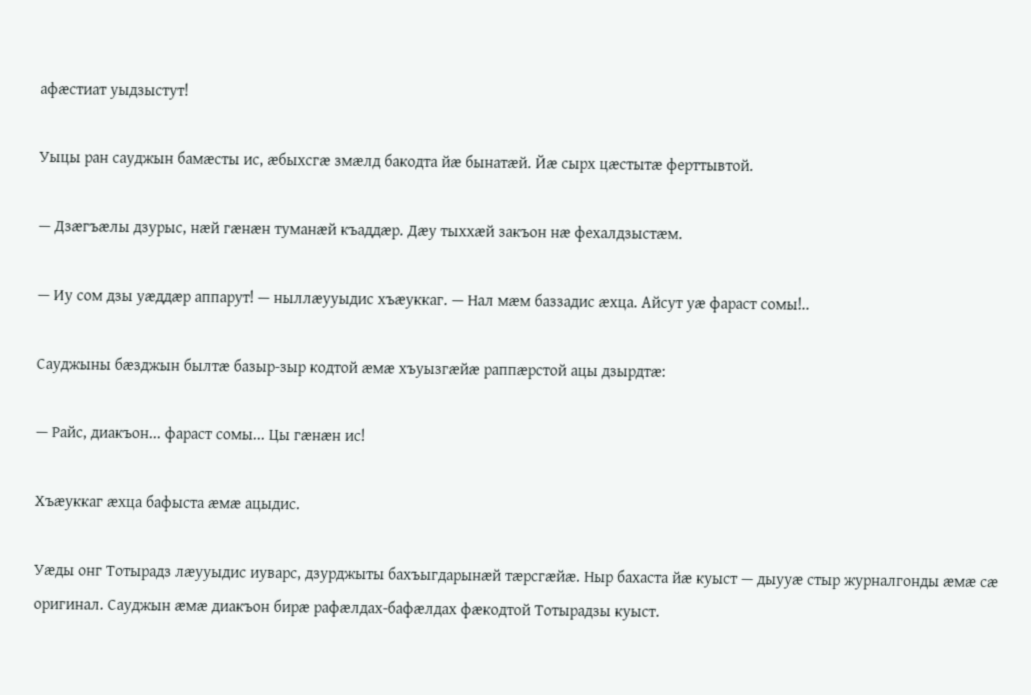афæстиат уыдзыстут!

Уыцы ран сауджын бамæсты ис, æбыхсгæ змæлд бакодта йæ бынатæй. Йæ сырх цæстытæ ферттывтой.

— Дзæгъæлы дзурыс, нæй гæнæн туманæй къаддæр. Дæу тыххæй закъон нæ фехалдзыстæм.

— Иу сом дзы уæддæр аппарут! — ныллæууыдис хъæуккаг. — Нал мæм баззадис æхца. Айсут уæ фараст сомы!..

Сауджыны бæзджын былтæ базыр-зыр кодтой æмæ хъуызгæйæ раппæрстой ацы дзырдтæ:

— Райс, диакъон... фараст сомы... Цы гæнæн ис!

Хъæуккаг æхца бафыста æмæ ацыдис.

Уæды онг Тотырадз лæууыдис иуварс, дзурджыты бахъыгдарынæй тæрсгæйæ. Ныр бахаста йæ куыст — дыууæ стыр журналгонды æмæ сæ оригинал. Сауджын æмæ диакъон бирæ рафæлдах-бафæлдах фæкодтой Тотырадзы куыст.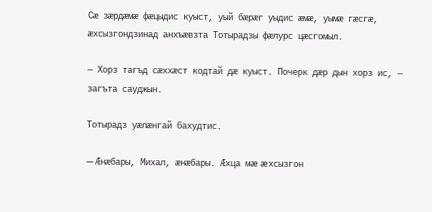Сæ зæрдæмæ фæцыдис куыст, уый бæрæг уыдис æмæ, уымæ гæсгæ, æхсызгондзинад анхъæвзта Тотырадзы фæлурс цæсгомыл.

— Хорз тагъд сæххæст кодтай дæ куыст. Почерк дæр дын хорз ис, — загъта сауджын.

Тотырадз уæлæнгай бахудтис.

— Æнæбары, Михал, æнæбары. Æхца мæ æхсызгон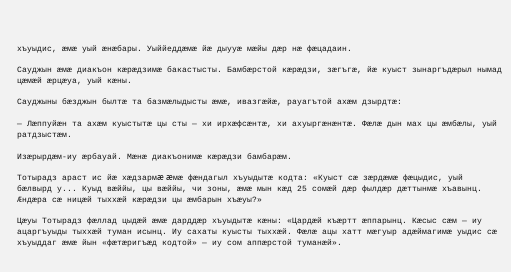хъуыдис, æмæ уый æнæбары. Уыййеддæмæ йæ дыууæ мæйы дæр нæ фæцадаин.

Сауджын æмæ диакъон кæрæдзимæ бакастысты. Бамбæрстой кæрæдзи, зæгъгæ, йæ куыст зынаргъдæрыл нымад цæмæй æрцæуа, уый кæны.

Сауджыны бæзджын былтæ та базмæлыдысты æмæ, ивазгæйæ, рауагътой ахæм дзырдтæ:

— Лæппуйæн та ахæм куыстытæ цы сты — хи ирхæфсæнтæ, хи ахуыргæнæнтæ. Фæлæ дын мах цы æмбæлы, уый ратдзыстæм.

Изæрырдæм-иу æрбауай. Мæнæ диакъонимæ кæрæдзи бамбарæм.

Тотырадз араст ис йæ хæдзармæ æмæ фæндагыл хъуыдытæ кодта: «Куыст сæ зæрдæмæ фæцыдис, уый бæлвырд у... Куыд вæййы, цы вæййы, чи зоны, æмæ мын кæд 25 сомæй дæр фылдæр дæттынмæ хъавынц. Æндæра сæ ницæй тыххæй кæрæдзи цы æмбарын хъæуы?»

Цæуы Тотырадз фæллад цыдæй æмæ дарддæр хъуыдытæ кæны: «Цардæй къæртт æппарынц. Кæсыс сæм — иу ацаргъуыды тыххæй туман исынц. Иу сахаты куысты тыххæй. Фæлæ ацы хатт мæгуыр адæймагимæ уыдис сæ хъуыддаг æмæ йын «фæтæригъæд кодтой» — иу сом аппæрстой туманæй».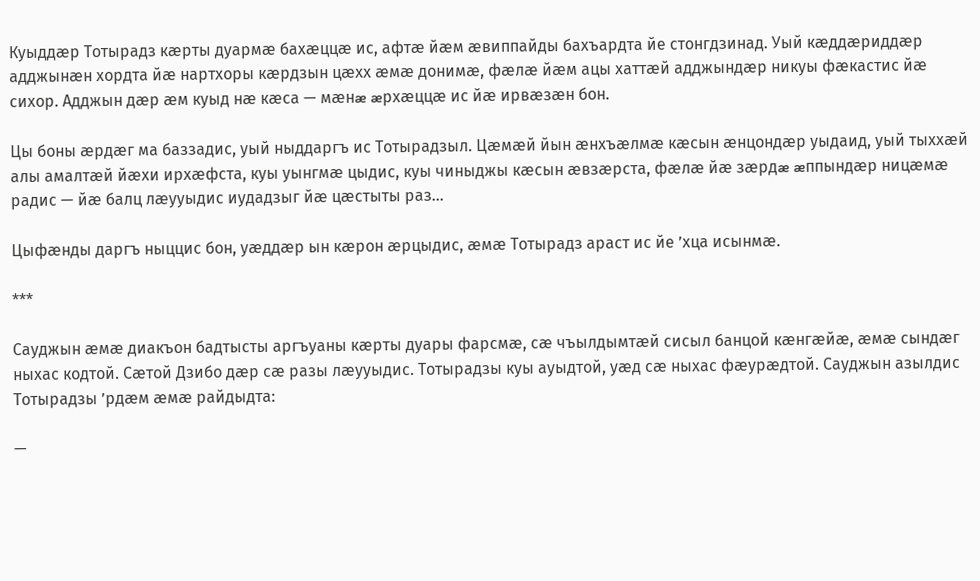Куыддæр Тотырадз кæрты дуармæ бахæццæ ис, афтæ йæм æвиппайды бахъардта йе стонгдзинад. Уый кæддæриддæр адджынæн хордта йæ нартхоры кæрдзын цæхх æмæ донимæ, фæлæ йæм ацы хаттæй адджындæр никуы фæкастис йæ сихор. Адджын дæр æм куыд нæ кæса — мæнæ æрхæццæ ис йæ ирвæзæн бон.

Цы боны æрдæг ма баззадис, уый ныддаргъ ис Тотырадзыл. Цæмæй йын æнхъæлмæ кæсын æнцондæр уыдаид, уый тыххæй алы амалтæй йæхи ирхæфста, куы уынгмæ цыдис, куы чиныджы кæсын æвзæрста, фæлæ йæ зæрдæ æппындæр ницæмæ радис — йæ балц лæууыдис иудадзыг йæ цæстыты раз...

Цыфæнды даргъ ныццис бон, уæддæр ын кæрон æрцыдис, æмæ Тотырадз араст ис йе ’хца исынмæ.

***

Сауджын æмæ диакъон бадтысты аргъуаны кæрты дуары фарсмæ, сæ чъылдымтæй сисыл банцой кæнгæйæ, æмæ сындæг ныхас кодтой. Сæтой Дзибо дæр сæ разы лæууыдис. Тотырадзы куы ауыдтой, уæд сæ ныхас фæурæдтой. Сауджын азылдис Тотырадзы ’рдæм æмæ райдыдта:

—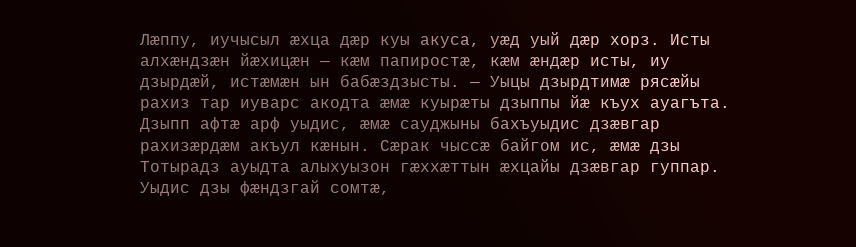Лæппу, иучысыл æхца дæр куы акуса, уæд уый дæр хорз. Исты алхæндзæн йæхицæн — кæм папиростæ, кæм æндæр исты, иу дзырдæй, истæмæн ын бабæздзысты. — Уыцы дзырдтимæ рясæйы рахиз тар иуварс акодта æмæ куырæты дзыппы йæ къух ауагъта. Дзыпп афтæ арф уыдис, æмæ сауджыны бахъуыдис дзæвгар рахизæрдæм акъул кæнын. Сæрак чыссæ байгом ис, æмæ дзы Тотырадз ауыдта алыхуызон гæххæттын æхцайы дзæвгар гуппар. Уыдис дзы фæндзгай сомтæ,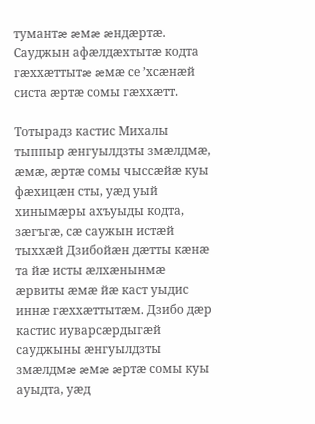тумантæ æмæ æндæртæ. Сауджын афæлдæхтытæ кодта гæххæттытæ æмæ се ’хсæнæй систа æртæ сомы гæххæтт.

Тотырадз кастис Михалы тыппыр æнгуылдзты змæлдмæ, æмæ, æртæ сомы чыссæйæ куы фæхицæн сты, уæд уый хинымæры ахъуыды кодта, зæгъгæ, сæ саужын истæй тыххæй Дзибойæн дæтты кæнæ та йæ исты æлхæнынмæ æрвиты æмæ йæ каст уыдис иннæ гæххæттытæм. Дзибо дæр кастис иуварсæрдыгæй сауджыны æнгуылдзты змæлдмæ æмæ æртæ сомы куы ауыдта, уæд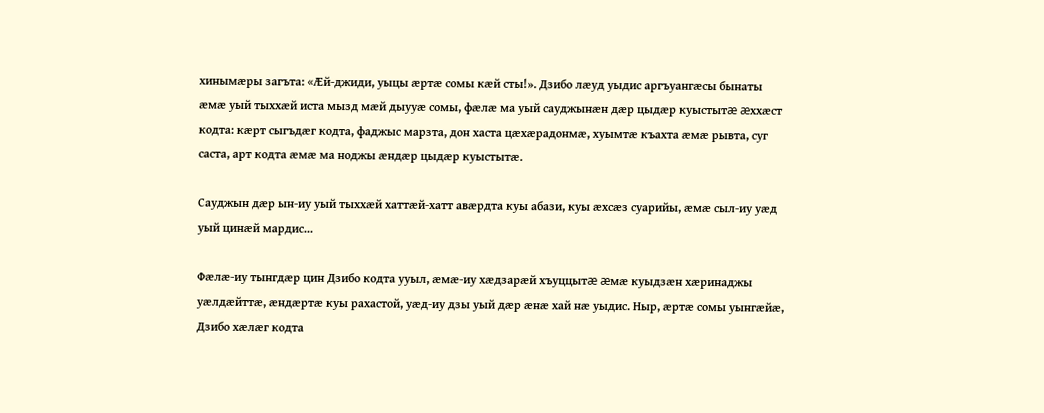хинымæры загъта: «Æй-джиди, уыцы æртæ сомы кæй сты!». Дзибо лæуд уыдис аргъуангæсы бынаты æмæ уый тыххæй иста мызд мæй дыууæ сомы, фæлæ ма уый сауджынæн дæр цыдæр куыстытæ æххæст кодта: кæрт сыгъдæг кодта, фаджыс марзта, дон хаста цæхæрадонмæ, хуымтæ къахта æмæ рывта, суг саста, арт кодта æмæ ма ноджы æндæр цыдæр куыстытæ.

Сауджын дæр ын-иу уый тыххæй хаттæй-хатт авæрдта куы абази, куы æхсæз суарийы, æмæ сыл-иу уæд уый цинæй мардис...

Фæлæ-иу тынгдæр цин Дзибо кодта ууыл, æмæ-иу хæдзарæй хъуццытæ æмæ куыдзæн хæринаджы уæлдæйттæ, æндæртæ куы рахастой, уæд-иу дзы уый дæр æнæ хай нæ уыдис. Ныр, æртæ сомы уынгæйæ, Дзибо хæлæг кодта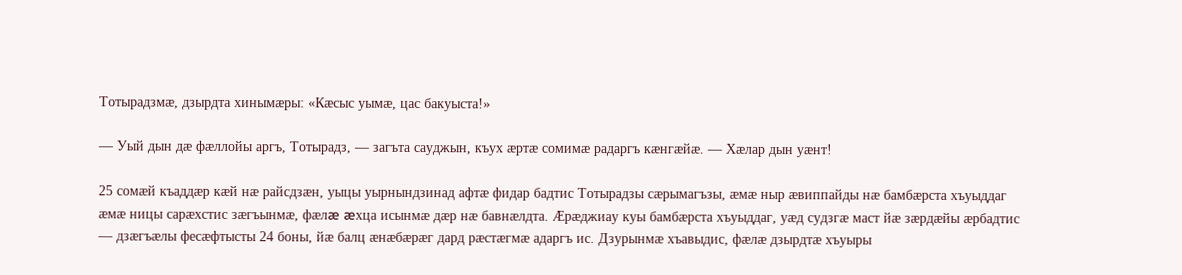Тотырадзмæ, дзырдта хинымæры: «Кæсыс уымæ, цас бакуыста!»

— Уый дын дæ фæллойы аргъ, Тотырадз, — загъта сауджын, къух æртæ сомимæ радаргъ кæнгæйæ. — Хæлар дын уæнт!

25 сомæй къаддæр кæй нæ райсдзæн, уыцы уырнындзинад афтæ фидар бадтис Тотырадзы сæрымагъзы, æмæ ныр æвиппайды нæ бамбæрста хъуыддаг æмæ ницы сарæхстис зæгъынмæ, фæлæ æхца исынмæ дæр нæ бавнæлдта. Æрæджиау куы бамбæрста хъуыддаг, уæд судзгæ маст йæ зæрдæйы æрбадтис — дзæгъæлы фесæфтысты 24 боны, йæ балц æнæбæрæг дард рæстæгмæ адаргъ ис. Дзурынмæ хъавыдис, фæлæ дзырдтæ хъуыры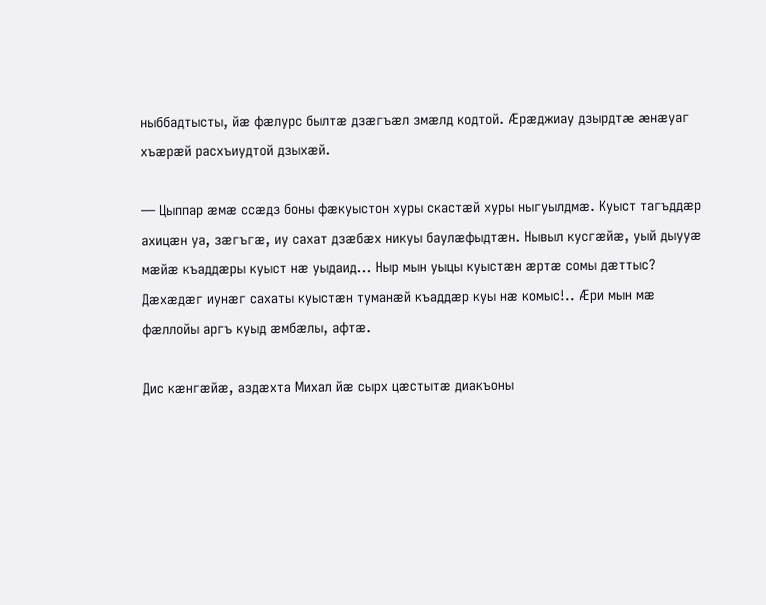ныббадтысты, йæ фæлурс былтæ дзæгъæл змæлд кодтой. Æрæджиау дзырдтæ æнæуаг хъæрæй расхъиудтой дзыхæй.

— Цыппар æмæ ссæдз боны фæкуыстон хуры скастæй хуры ныгуылдмæ. Куыст тагъддæр ахицæн уа, зæгъгæ, иу сахат дзæбæх никуы баулæфыдтæн. Нывыл кусгæйæ, уый дыууæ мæйæ къаддæры куыст нæ уыдаид... Ныр мын уыцы куыстæн æртæ сомы дæттыс? Дæхæдæг иунæг сахаты куыстæн туманæй къаддæр куы нæ комыс!.. Æри мын мæ фæллойы аргъ куыд æмбæлы, афтæ.

Дис кæнгæйæ, аздæхта Михал йæ сырх цæстытæ диакъоны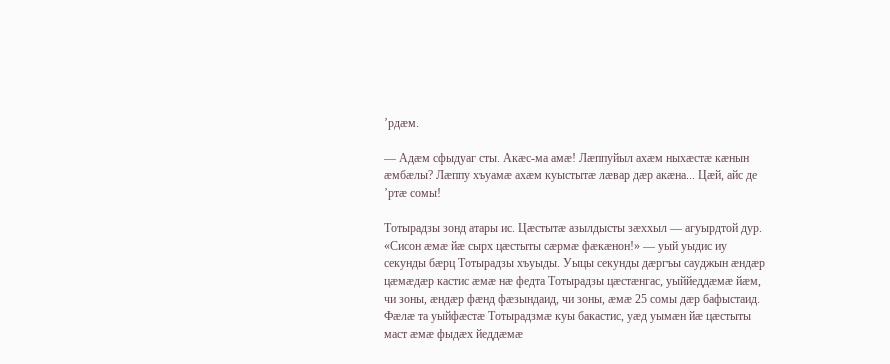’рдæм.

— Адæм сфыдуаг сты. Акæс-ма амæ! Лæппуйыл ахæм ныхæстæ кæнын æмбæлы? Лæппу хъуамæ ахæм куыстытæ лæвар дæр акæна... Цæй, айс де ’ртæ сомы!

Тотырадзы зонд атары ис. Цæстытæ азылдысты зæххыл — агуырдтой дур. «Сисон æмæ йæ сырх цæстыты сæрмæ фæкæнон!» — уый уыдис иу секунды бæрц Тотырадзы хъуыды. Уыцы секунды дæргъы сауджын æндæр цæмæдæр кастис æмæ нæ федта Тотырадзы цæстæнгас, уыййеддæмæ йæм, чи зоны, æндæр фæнд фæзындаид, чи зоны, æмæ 25 сомы дæр бафыстаид. Фæлæ та уыйфæстæ Тотырадзмæ куы бакастис, уæд уымæн йæ цæстыты маст æмæ фыдæх йеддæмæ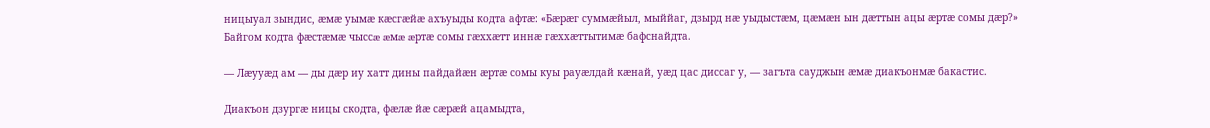ницыуал зындис, æмæ уымæ кæсгæйæ ахъуыды кодта афтæ: «Бæрæг суммæйыл, мыййаг, дзырд нæ уыдыстæм, цæмæн ын дæттын ацы æртæ сомы дæр?» Байгом кодта фæстæмæ чыссæ æмæ æртæ сомы гæххæтт иннæ гæххæттытимæ бафснайдта.

— Лæууæд ам — ды дæр иу хатт дины пайдайæн æртæ сомы куы рауæлдай кæнай, уæд цас диссаг у, — загъта сауджын æмæ диакъонмæ бакастис.

Диакъон дзургæ ницы скодта, фæлæ йæ сæрæй ацамыдта,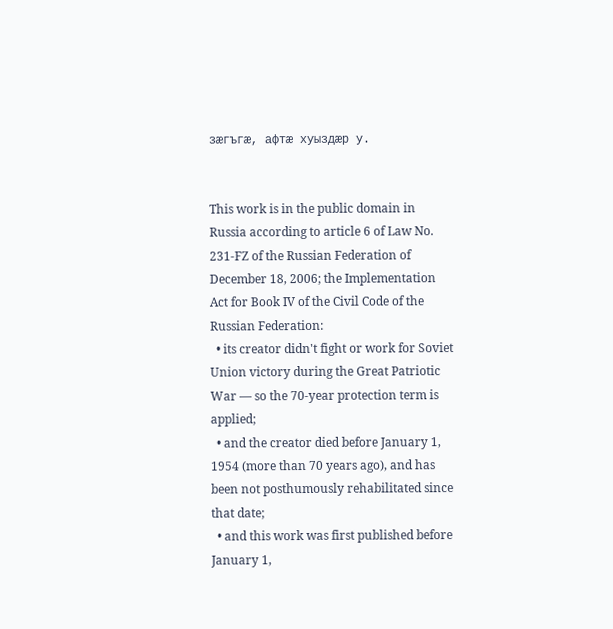зæгъгæ, афтæ хуыздæр у.


This work is in the public domain in Russia according to article 6 of Law No. 231-FZ of the Russian Federation of December 18, 2006; the Implementation Act for Book IV of the Civil Code of the Russian Federation:
  • its creator didn't fight or work for Soviet Union victory during the Great Patriotic War — so the 70-year protection term is applied;
  • and the creator died before January 1, 1954 (more than 70 years ago), and has been not posthumously rehabilitated since that date;
  • and this work was first published before January 1,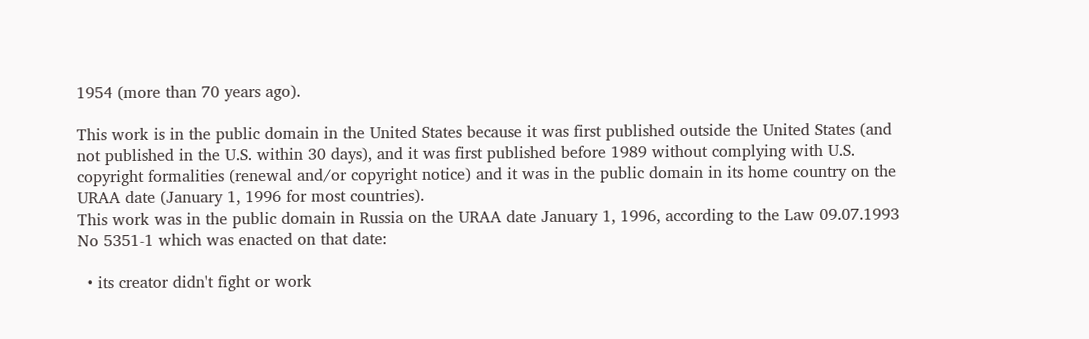1954 (more than 70 years ago).

This work is in the public domain in the United States because it was first published outside the United States (and not published in the U.S. within 30 days), and it was first published before 1989 without complying with U.S. copyright formalities (renewal and/or copyright notice) and it was in the public domain in its home country on the URAA date (January 1, 1996 for most countries).
This work was in the public domain in Russia on the URAA date January 1, 1996, according to the Law 09.07.1993 No 5351-1 which was enacted on that date:

  • its creator didn't fight or work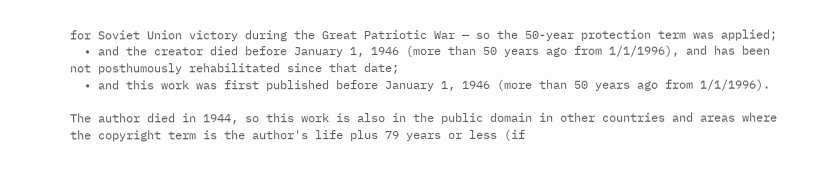for Soviet Union victory during the Great Patriotic War — so the 50-year protection term was applied;
  • and the creator died before January 1, 1946 (more than 50 years ago from 1/1/1996), and has been not posthumously rehabilitated since that date;
  • and this work was first published before January 1, 1946 (more than 50 years ago from 1/1/1996).

The author died in 1944, so this work is also in the public domain in other countries and areas where the copyright term is the author's life plus 79 years or less (if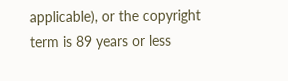applicable), or the copyright term is 89 years or less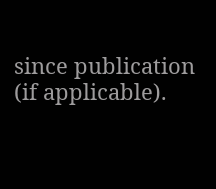since publication (if applicable).